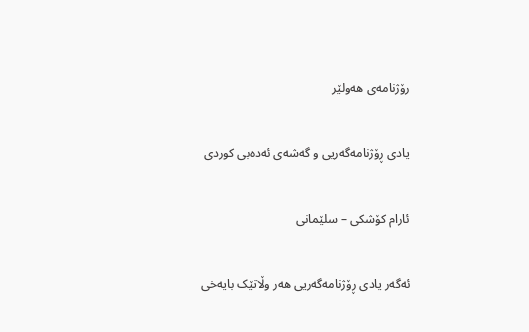رۆژنامەی ھەولێر

یادی ڕۆژنامەگەریی و گەشەی ئەدەبی کوردی

ئارام كۆشكی – سلێمانی

ئەگەر یادی ڕۆژنامەگەریی هەر وڵاتێک بایەخی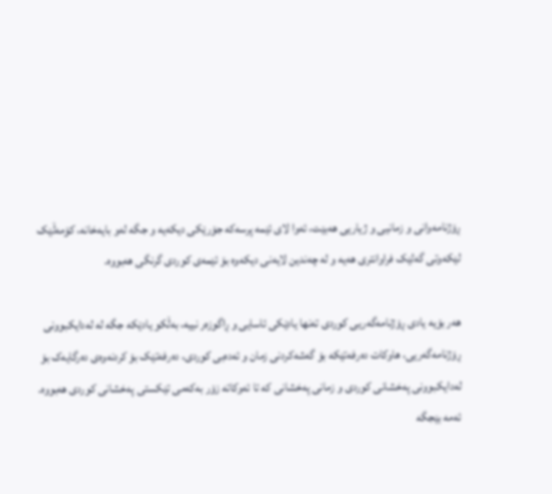ڕۆژنامەوانی و زمانیی و ژیاریی هەبێت، ئەوا لای ئێمە پرسەکە جۆرێکی دیکەیە و جگە لەو بایەخانە، کۆمەڵێک لێکەوتی گەلێک فراوانتری هەیە و لە چەندین لایەنی دیکەوە بۆ ئێمەی کوردی گرنگی هەبووە.

هەر بۆیە یادی ڕۆژنامەگەریی کوردی تەنها یادێکی ئاسایی و ڕاگوزەر نییە، بەڵکو یادێکە جگە لە لەدایکبوونی ڕۆژنامەگەریی، هاوکات دەرفەتێکە بۆ گەشەکردنی زمان و ئەدەبی کوردی، دەرفەتێک بۆ کردنەوەی دەرگایەک بۆ لەدایکبوونی پەخشانی کوردی و زمانی پەخشانی کە تا ئەوکاتە زۆر بەکەمی تێکستی پەخشانی کوردی هەبووە. ئەمە بێجگە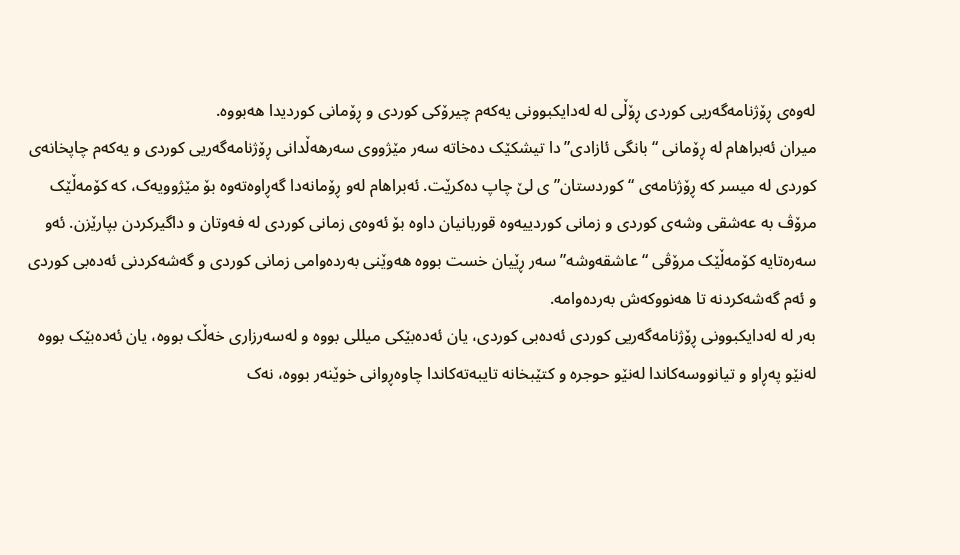لەوەی ڕۆژنامەگەریی کوردی ڕۆڵی لە لەدایکبوونی یەکەم چیرۆکی کوردی و ڕۆمانی کوردیدا هەبووە.
میران ئەبراهام لە ڕۆمانی “بانگی ئازادی”دا تیشکێک دەخاتە سەر مێژووی سەرهەڵدانی ڕۆژنامەگەریی کوردی و یەکەم چاپخانەی کوردی لە میسر کە ڕۆژنامەی “کوردستان”ی لێ چاپ دەکرێت. ئەبراهام لەو ڕۆمانەدا گەڕاوەتەوە بۆ مێژوویەک، کە کۆمەڵێک مرۆڤ بە عەشقی وشەی کوردی و زمانی کوردییەوە قوربانیان داوە بۆ ئەوەی زمانی کوردی لە فەوتان و داگیرکردن بپارێزن. ئەو سەرەتایە کۆمەڵێک مرۆڤی “عاشقەوشە” سەر ڕێیان خست بووە هەوێنی بەردەوامی زمانی کوردی و گەشەکردنی ئەدەبی کوردی و ئەم گەشەکردنە تا هەنووکەش بەردەوامە.
بەر لە لەدایکبوونی ڕۆژنامەگەریی کوردی ئەدەبی کوردی، یان ئەدەبێکی میللی بووە و لەسەرزاری خەڵک بووە، یان ئەدەبێک بووە لەنێو پەڕاو و تیانووسەکاندا لەنێو حوجرە و کتێبخانە تایبەتەکاندا چاوەڕوانی خوێنەر بووە، نەک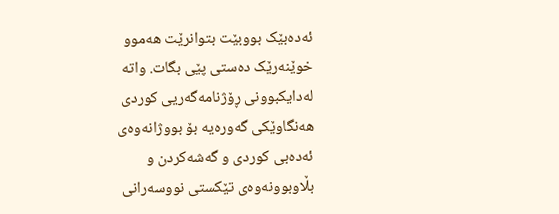ئەدەبێک بووبێت بتوانرێت هەموو خوێنەرێک دەستی پێی بگات. واتە لەدایکبوونی ڕۆژنامەگەریی کوردی هەنگاوێکی گەورەیە بۆ بووژانەوەی ئەدەبی کوردی و گەشەکردن و بڵاوبوونەوەی تێکستی نووسەرانی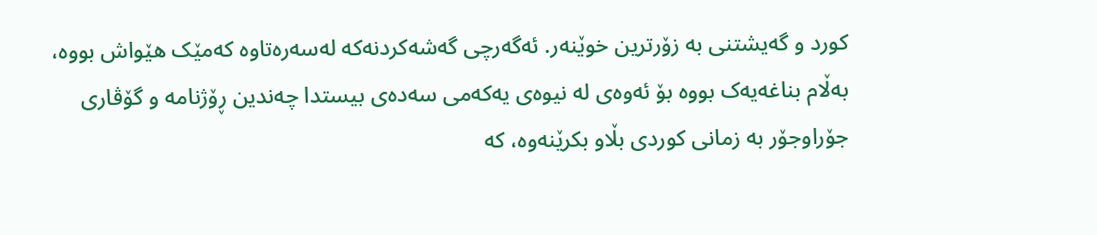کورد و گەیشتنی بە زۆرترین خوێنەر. ئەگەرچی گەشەکردنەکە لەسەرەتاوە کەمێک هێواش بووە، بەڵام بناغەیەک بووە بۆ ئەوەی لە نیوەی یەکەمی سەدەی بیستدا چەندین ڕۆژنامە و گۆڤاری جۆراوجۆر بە زمانی کوردی بڵاو بکرێنەوە، کە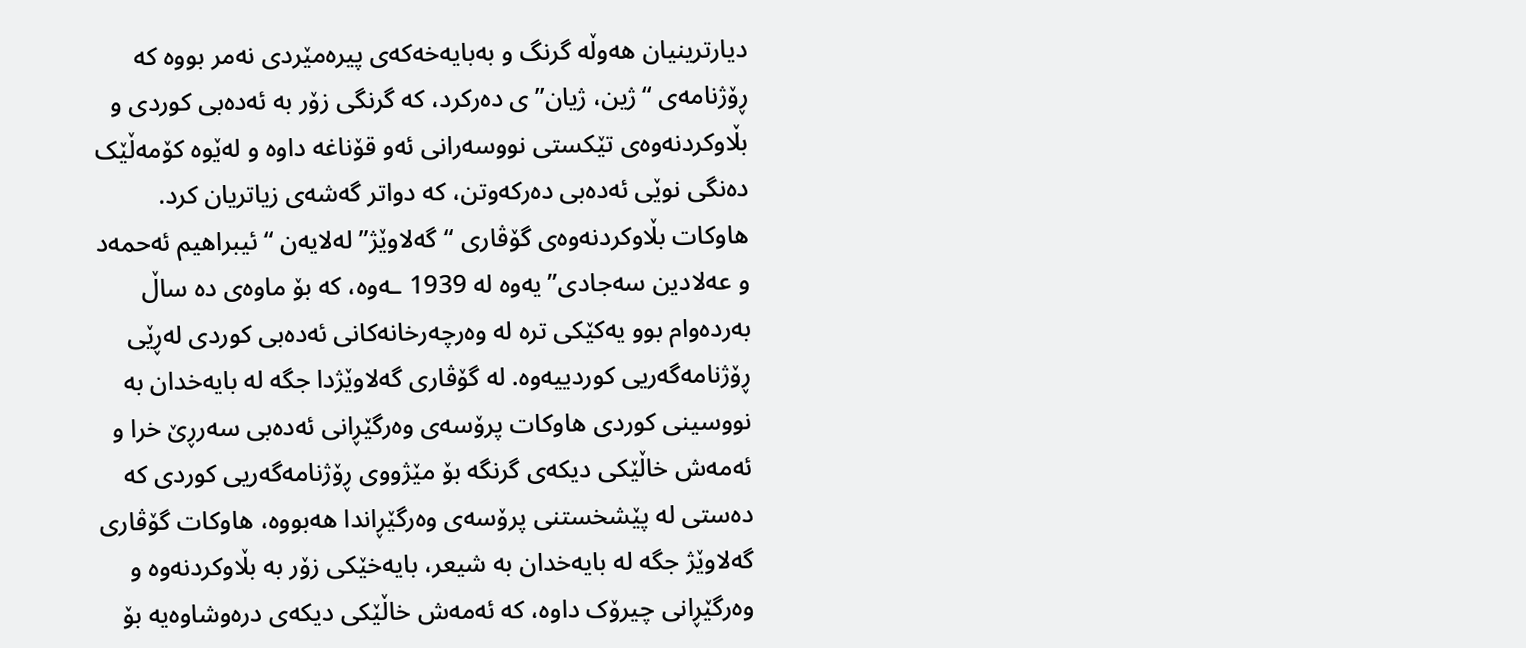دیارترینیان هەوڵە گرنگ و بەبایەخەکەی پیرەمێردی نەمر بووە کە ڕۆژنامەی “ژین، ژیان”ی دەرکرد، کە گرنگی زۆر بە ئەدەبی کوردی و بڵاوکردنەوەی تێکستی نووسەرانی ئەو قۆناغە داوە و لەێوە کۆمەڵێک دەنگی نوێی ئەدەبی دەرکەوتن، کە دواتر گەشەی زیاتریان کرد. هاوکات بڵاوکردنەوەی گۆڤاری “گەلاوێژ” لەلایەن “ئیبراهیم ئەحمەد و عەلادین سەجادی”یەوە لە 1939 ـەوە، کە بۆ ماوەی دە ساڵ بەردەوام بوو یەکێکی ترە لە وەرچەرخانەکانی ئەدەبی کوردی لەڕێی ڕۆژنامەگەریی کوردییەوە. لە گۆڤاری گەلاوێژدا جگە لە بایەخدان بە نووسینی کوردی هاوکات پرۆسەی وەرگێڕانی ئەدەبی سەرڕێ خرا و ئەمەش خاڵێکی دیکەی گرنگە بۆ مێژووی ڕۆژنامەگەریی کوردی کە دەستی لە پێشخستنی پرۆسەی وەرگێڕاندا هەبووە، هاوکات گۆڤاری گەلاوێژ جگە لە بایەخدان بە شیعر، بایەخێکی زۆر بە بڵاوکردنەوە و وەرگێڕانی چیرۆک داوە، کە ئەمەش خاڵێکی دیکەی درەوشاوەیە بۆ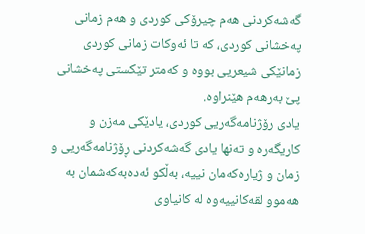گەشەکردنی هەم چیرۆکی کوردی و هەم زمانی پەخشانی کوردی، کە تا ئەوکات زمانی کوردی زمانێکی شیعریی بووە و کەمتر تێکستی پەخشانی پێ بەرهەم هێنراوە.
یادی رۆژنامەگەریی کوردی، یادێکی مەزن و کاریگەرە و تەنها یادی گەشەکردنی ڕۆژنامەگەریی و زمان و ژیارەکەمان نییە، بەڵکو ئەدەبەکەشمان بە هەموو لقەکانییەوە لە کانیاوی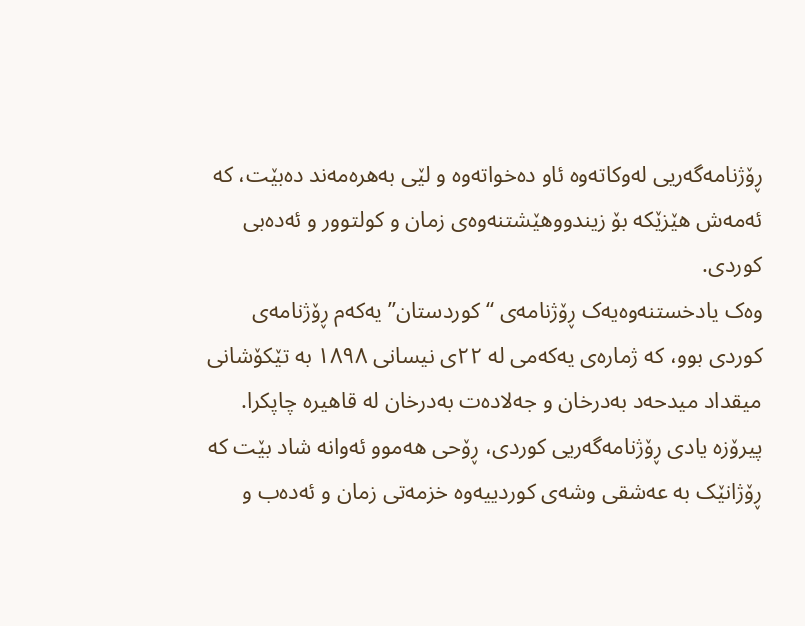ڕۆژنامەگەریی لەوکاتەوە ئاو دەخواتەوە و لێی بەهرەمەند دەبێت، کە ئەمەش هێزێکە بۆ زیندووهێشتنەوەی زمان و کولتوور و ئەدەبی کوردی.
وەک یادخستنەوەیەک ڕۆژنامەی “کوردستان” یەکەم ڕۆژنامەی کوردی بوو، کە ژمارەی یەکەمی لە ٢٢ی نیسانی ١٨٩٨ بە تێکۆشانی میقداد میدحەد بەدرخان و جەلادەت بەدرخان لە قاھیرە چاپکرا.
پیرۆزە یادی ڕۆژنامەگەریی کوردی، ڕۆحی هەموو ئەوانە شاد بێت کە ڕۆژانێک بە عەشقی وشەی کوردییەوە خزمەتی زمان و ئەدەب و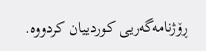ڕۆژنامەگەریی کوردییان کردووە.